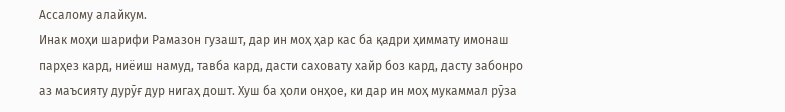Ассалому алайкум.
Инак моҳи шарифи Рамазон гузашт, дар ин моҳ ҳар кас ба қадри ҳиммату имонаш парҳез кард, ниёиш намуд, тавба кард, дасти саховату хайр боз кард, дасту забонро аз маъсияту дурӯғ дур нигаҳ дошт. Хуш ба ҳоли онҳое, ки дар ин моҳ мукаммал рӯза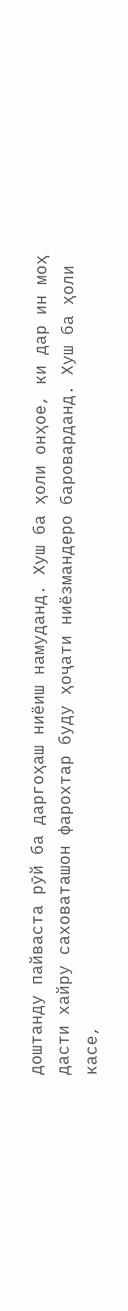доштанду пайваста рӯй ба даргоҳаш ниёиш намуданд. Хуш ба ҳоли онҳое, ки дар ин моҳ дасти хайру саховаташон фарохтар буду ҳоҷати ниёзмандеро бароварданд. Хуш ба ҳоли касе,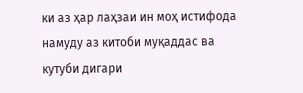ки аз ҳар лаҳзаи ин моҳ истифода намуду аз китоби муқаддас ва кутуби дигари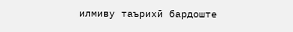илмиву таърихӣ бардоште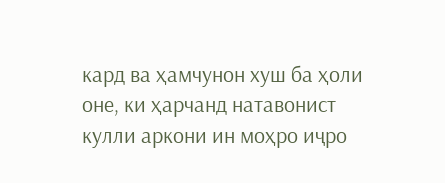кард ва ҳамчунон хуш ба ҳоли оне, ки ҳарчанд натавонист кулли аркони ин моҳро иҷро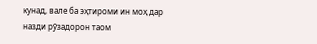кунад, вале ба эҳтироми ин моҳ дар назди рӯзадорон таом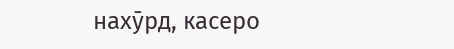нахӯрд, касеро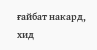ғайбат накард, хид